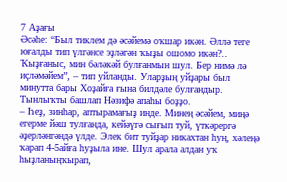7 Аҙағы
Әсәһе: “Был тиклем дә әсәйемә оҡшар икән. Әллә теге юғалды тип үлгәнсе эҙләгән ҡыҙы ошомо икән?.. Ҡыҙғаныс, мин бәләкәй булғанмын шул. Бер нимә лә иҫләмәйем”, – тип уйланды. Уларҙың уйҙары был минутта бары Хоҙайға ғына билдәле булғандыр. Тынлыҡты башлап Нәзифә апаһы боҙҙо.
– Һеҙ, зинһар, аптырамағыҙ инде. Минең әсәйем, миңә егерме йәш тулғанда, кейәүгә сығып туй, үткәрергә әҙерләнгәндә үлде. Элек бит туйҙар никахтан һуң, хәлеңә ҡарап 4-5айға һуҙыла ине. Шул арала алдан уҡ һыҙланыңҡырап,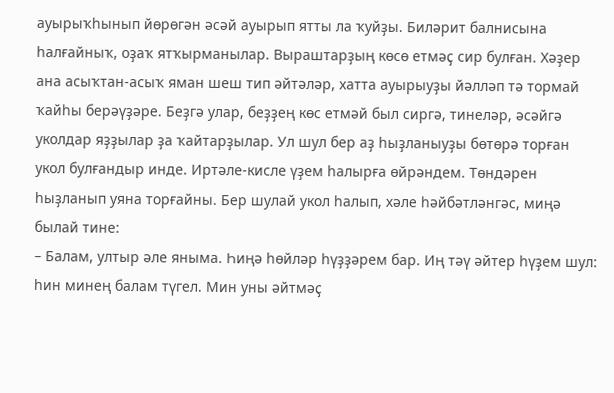ауырыҡһынып йөрөгән әсәй ауырып ятты ла ҡуйҙы. Биләрит балнисына һалғайныҡ, оҙаҡ ятҡырманылар. Выраштарҙың көсө етмәҫ сир булған. Хәҙер ана асыҡтан-асыҡ яман шеш тип әйтәләр, хатта ауырыуҙы йәлләп тә тормай ҡайһы берәүҙәре. Беҙгә улар, беҙҙең көс етмәй был сиргә, тинеләр, әсәйгә уколдар яҙҙылар ҙа ҡайтарҙылар. Ул шул бер аҙ һыҙланыуҙы бөтөрә торған укол булғандыр инде. Иртәле-кисле үҙем һалырға өйрәндем. Төндәрен һыҙланып уяна торғайны. Бер шулай укол һалып, хәле һәйбәтләнгәс, миңә былай тине:
– Балам, ултыр әле яныма. Һиңә һөйләр һүҙҙәрем бар. Иң тәү әйтер һүҙем шул: һин минең балам түгел. Мин уны әйтмәҫ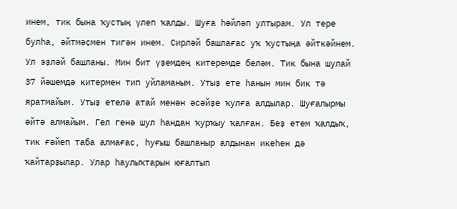инем, тик бына ҡустың үлеп ҡалды. Шуға һөйләп ултырам. Ул тере булһа, әйтмәҫмен тигән инем. Сирләй башлағас уҡ ҡустыңа әйткәйнем. Ул эҙләй башланы. Мин бит үҙемдең китеремде беләм. Тик бына шулай 37 йәшемдә китермен тип уйламаным. Утыҙ ете һанын мин бик тә яратмайым. Утыҙ етелә атай менән әсәйҙе ҡулға алдылар. Шуғалырмы әйтә алмайым. Гел генә шул һандан ҡурҡыу ҡалған. Беҙ етем ҡалдыҡ, тик ғәйеп таба алмағас, һуғыш башланыр алдынан икеһен дә ҡайтарҙылар. Улар һаулыҡтарын юғалтып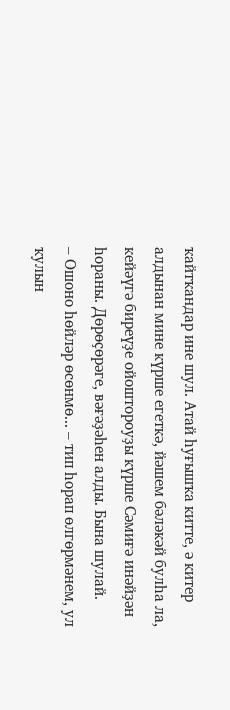ҡайтҡандар ине шул. Атай һуғышҡа китте, ә китер алдынан мине күрше егеткә, йәшем бәләкәй булһа ла, кейәүгә биреүҙе ойоштороуҙы күрше Сәмиғә инәйҙән һораны. Дөрөҫөрәге, вәғәҙәһен алды. Бына шулай.
– Ошоно һөйләр өсөнмө... – тип һорап өлгөрмәнем, ул ҡулын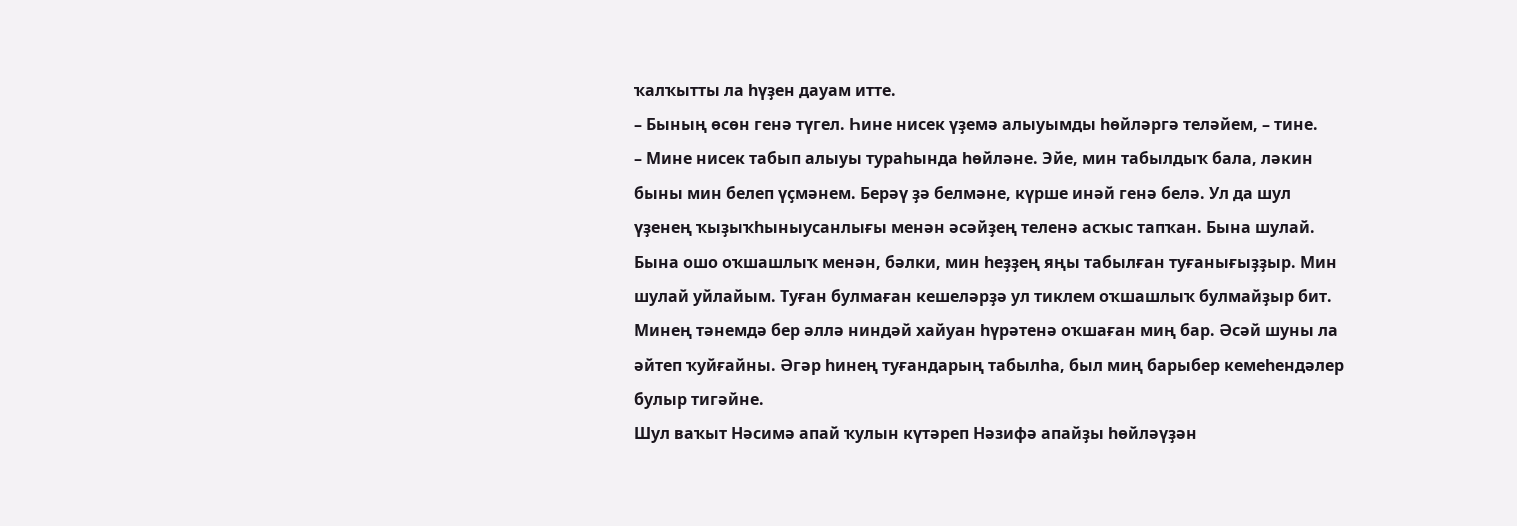ҡалҡытты ла һүҙен дауам итте.
– Бының өсөн генә түгел. Һине нисек үҙемә алыуымды һөйләргә теләйем, – тине.
– Мине нисек табып алыуы тураһында һөйләне. Эйе, мин табылдыҡ бала, ләкин быны мин белеп үҫмәнем. Берәү ҙә белмәне, күрше инәй генә белә. Ул да шул үҙенең ҡыҙыҡһыныусанлығы менән әсәйҙең теленә асҡыс тапҡан. Бына шулай. Бына ошо оҡшашлыҡ менән, бәлки, мин һеҙҙең яңы табылған туғанығыҙҙыр. Мин шулай уйлайым. Туған булмаған кешеләрҙә ул тиклем оҡшашлыҡ булмайҙыр бит. Минең тәнемдә бер әллә ниндәй хайуан һүрәтенә оҡшаған миң бар. Әсәй шуны ла әйтеп ҡуйғайны. Әгәр һинең туғандарың табылһа, был миң барыбер кемеһендәлер булыр тигәйне.
Шул ваҡыт Нәсимә апай ҡулын күтәреп Нәзифә апайҙы һөйләүҙән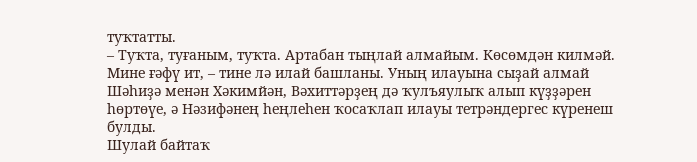туҡтатты.
– Туҡта, туғаным, туҡта. Артабан тыңлай алмайым. Көсөмдән килмәй. Мине ғәфү ит, – тине лә илай башланы. Уның илауына сыҙай алмай Шәһиҙә менән Хәкимйән, Вәхиттәрҙең дә ҡулъяулыҡ алып күҙҙәрен һөртөүе, ә Нәзифәнең һеңлеһен ҡосаҡлап илауы тетрәндергес күренеш булды.
Шулай байтаҡ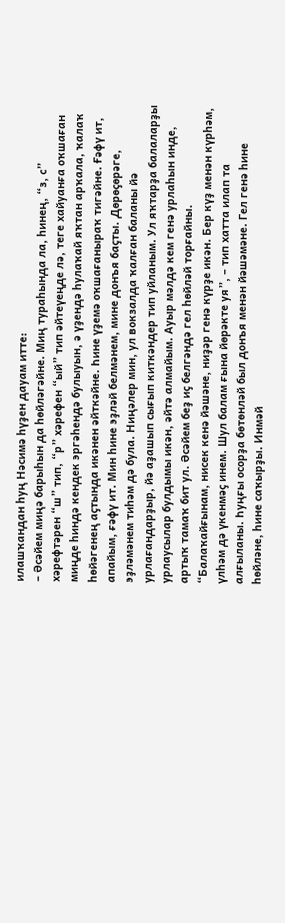илашҡандан һуң Нәсимә һүҙен дауам итте:
– Әсәйем миңә барыһын да һөйләгәйне. Миң тураһында ла, һинең, “з, с” хәрефтәрен “ш” тип, “р” хәрефен “ый” тип әйтеүеңде лә, теге хайуанға оҡшаған миңде һиндә кендек эргәһендә булыуын, ә үҙендә һулаҡай яҡтан арҡала, ҡалаҡ һөйәгенең аҫтында икәнен әйткәйне. Һине үҙемә оҡшағаныраҡ тигәйне. Ғәфү ит, апайым, ғәфү ит. Мин һине эҙләй белмәнем, мине донъя баҫты. Дөрөҫөрәге, эҙләмәнем тиһәм дә була. Ниңәлер мин, ул вокзалда ҡалған баланы йә урлағандарҙыр, йә аҙашып сығып киткәндер тип уйланым. Ул яҡтарҙа балаларҙы урлаусылар булдымы икән, әйтә алмайым. Ауыр мәлдә кем генә урлаһын инде, артыҡ тамаҡ бит ул. Әсәйем беҙ иҫ белгәндә гел һөйләй торғайны. “Балаҡайғынам, нисек кенә йәшәне, ниҙәр генә күрҙе икән. Бер күҙ менән күрһәм, үлһәм дә үкенмәҫ инем. Шул балам ғына йөрәкте уя”, – тип хатта илап та алғыланы. Һуңғы осорҙа бөтөнләй был донъя менән йәшәмәне. Гел генә һине һөйләне, һине саҡырҙы. Инмәй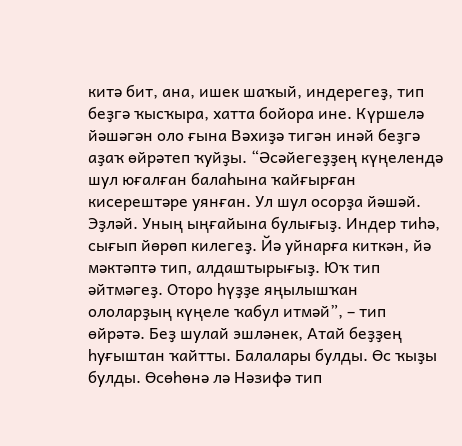китә бит, ана, ишек шаҡый, индерегеҙ, тип беҙгә ҡысҡыра, хатта бойора ине. Күршелә йәшәгән оло ғына Вәхиҙә тигән инәй беҙгә аҙаҡ өйрәтеп ҡуйҙы. “Әсәйегеҙҙең күңелендә шул юғалған балаһына ҡайғырған кисерештәре уянған. Ул шул осорҙа йәшәй. Эҙләй. Уның ыңғайына булығыҙ. Индер тиһә, сығып йөрөп килегеҙ. Йә уйнарға киткән, йә мәктәптә тип, алдаштырығыҙ. Юҡ тип әйтмәгеҙ. Оторо һүҙҙе яңылышҡан ололарҙың күңеле ҡабул итмәй”, – тип өйрәтә. Беҙ шулай эшләнек, Атай беҙҙең һуғыштан ҡайтты. Балалары булды. Өс ҡыҙы булды. Өсөһөнә лә Нәзифә тип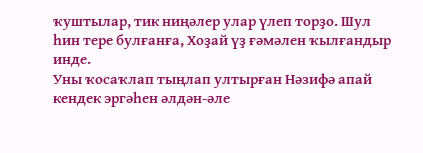ҡуштылар, тик ниңәлер улар үлеп торҙо. Шул һин тере булғанға, Хоҙай үҙ ғәмәлен ҡылғандыр инде.
Уны ҡосаҡлап тыңлап ултырған Нәзифә апай кендек эргәһен әлдән-әле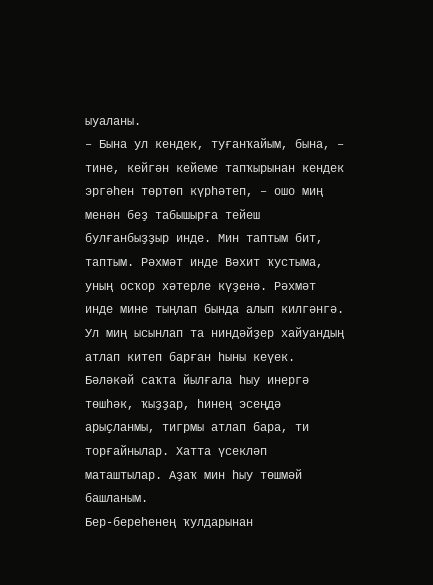ыуаланы.
– Бына ул кендек, туғанҡайым, бына, – тине, кейгән кейеме тапҡырынан кендек эргәһен төртөп күрһәтеп, – ошо миң менән беҙ табышырға тейеш булғанбыҙҙыр инде. Мин таптым бит, таптым. Рәхмәт инде Вәхит ҡустыма, уның осҡор хәтерле күҙенә. Рәхмәт инде мине тыңлап бында алып килгәнгә. Ул миң ысынлап та ниндәйҙер хайуандың атлап китеп барған һыны кеүек. Бәләкәй саҡта йылғала һыу инергә төшһәк, ҡыҙҙар, һинең эсеңдә арыҫланмы, тигрмы атлап бара, ти торғайнылар. Хатта үсекләп маташтылар. Аҙаҡ мин һыу төшмәй башланым.
Бер-береһенең ҡулдарынан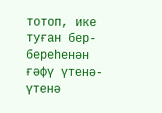тотоп, ике туған бер-береһенән ғәфү үтенә-үтенә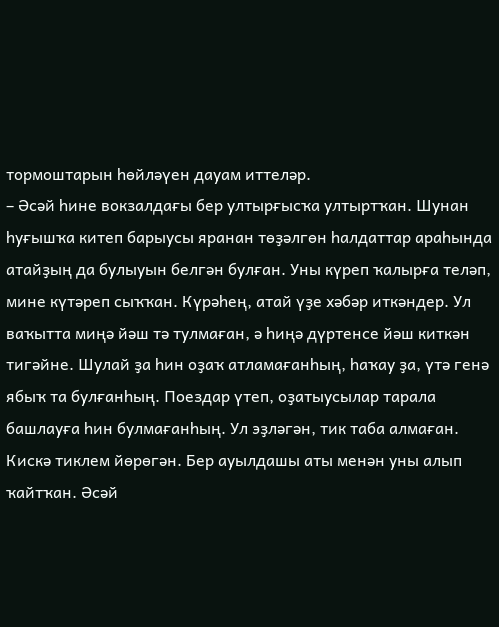тормоштарын һөйләүен дауам иттеләр.
– Әсәй һине вокзалдағы бер ултырғысҡа ултыртҡан. Шунан һуғышҡа китеп барыусы яранан төҙәлгөн һалдаттар араһында атайҙың да булыуын белгән булған. Уны күреп ҡалырға теләп, мине күтәреп сыҡҡан. Күрәһең, атай үҙе хәбәр иткәндер. Ул ваҡытта миңә йәш тә тулмаған, ә һиңә дүртенсе йәш киткән тигәйне. Шулай ҙа һин оҙаҡ атламағанһың, һаҡау ҙа, үтә генә ябыҡ та булғанһың. Поездар үтеп, оҙатыусылар тарала башлауға һин булмағанһың. Ул эҙләгән, тик таба алмаған. Кискә тиклем йөрөгән. Бер ауылдашы аты менән уны алып ҡайтҡан. Әсәй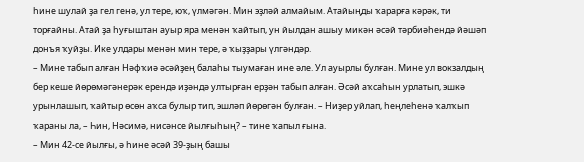һине шулай ҙа гел генә, ул тере, юҡ, үлмәгән. Мин эҙләй алмайым. Атайыңды ҡарарға кәрәк, ти торғайны. Атай ҙа һуғыштан ауыр яра менән ҡайтып, ун йылдан ашыу микән әсәй тәрбиәһендә йәшәп донъя ҡуйҙы. Ике улдары менән мин тере, ә ҡыҙҙары үлгәндәр.
– Мине табып алған Нәфҡиә әсәйҙең балаһы тыумаған ине әле. Ул ауырлы булған. Мине ул вокзалдың бер кеше йөрөмәгәнерәк ерендә иҙәндә ултырған ерҙән табып алған. Әсәй аҡсаһын урлатып, эшкә урынлашып, ҡайтыр өсөн аҡса булыр тип, эшләп йөрөгән булған. – Ниҙер уйлап, һеңлеһенә ҡалҡып ҡараны ла, – Һин, Нәсимә, нисәнсе йылғыһың? – тине ҡапыл ғына.
– Мин 42-се йылғы, ә һине әсәй 39-ҙың башы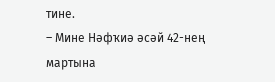тине.
– Мине Нәфҡиә әсәй 42-нең мартына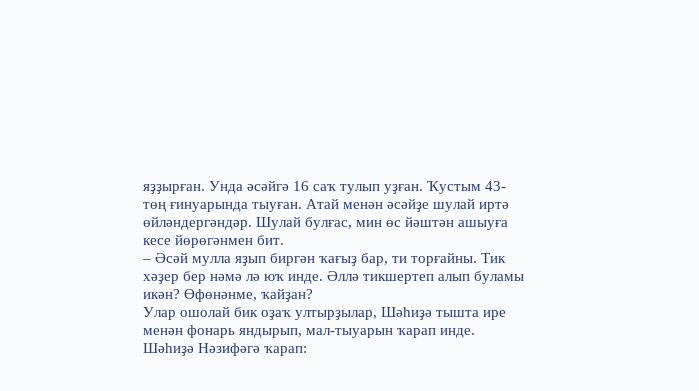яҙҙырған. Унда әсәйгә 16 саҡ тулып уҙған. Ҡустым 43-төң ғинуарында тыуған. Атай менән әсәйҙе шулай иртә өйләндергәндәр. Шулай булғас, мин өс йәштән ашыуға кесе йөрөгәнмен бит.
– Әсәй мулла яҙып биргән ҡағыҙ бар, ти торғайны. Тик хәҙер бер нәмә лә юҡ инде. Әллә тикшертеп алып буламы икән? Өфөнәнме, ҡайҙан?
Улар ошолай бик оҙаҡ ултырҙылар, Шәһиҙә тышта ире менән фонарь яндырып, мал-тыуарын ҡарап инде. Шәһиҙә Нәзифәгә ҡарап: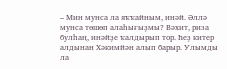– Мин мунса ла яҡҡайным, инәй. Әллә мунса төшөп алаһығыҙмы? Вәхит, риза булһаң, инәйҙе ҡалдырып тор. Һеҙ китер алдынан Хәкимйән алып барыр. Улымды ла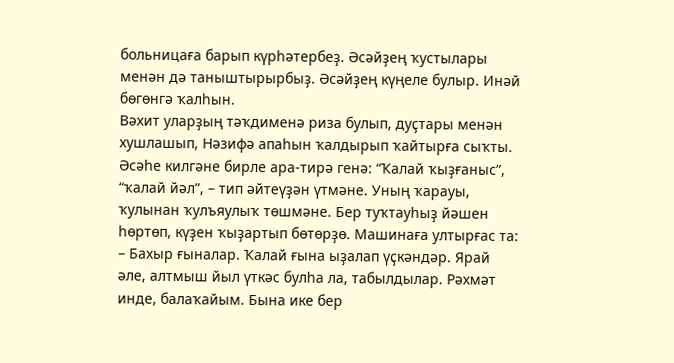больницаға барып күрһәтербеҙ. Әсәйҙең ҡустылары менән дә таныштырырбыҙ. Әсәйҙең күңеле булыр. Инәй бөгөнгә ҡалһын.
Вәхит уларҙың тәҡдименә риза булып, дуҫтары менән хушлашып, Нәзифә апаһын ҡалдырып ҡайтырға сыҡты. Әсәһе килгәне бирле ара-тирә генә: “Ҡалай ҡыҙғаныс”, “ҡалай йәл”, – тип әйтеүҙән үтмәне. Уның ҡарауы, ҡулынан ҡулъяулыҡ төшмәне. Бер туҡтауһыҙ йәшен һөртөп, күҙен ҡыҙартып бөтөрҙө. Машинаға ултырғас та:
– Бахыр ғыналар. Ҡалай ғына ыҙалап үҫкәндәр. Ярай әле, алтмыш йыл үткәс булһа ла, табылдылар. Рәхмәт инде, балаҡайым. Бына ике бер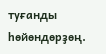туғанды һөйөндөрҙөң.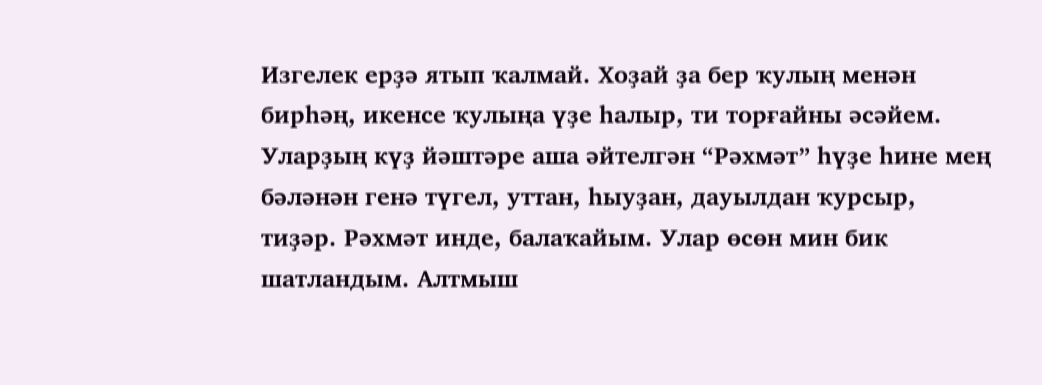Изгелек ерҙә ятып ҡалмай. Хоҙай ҙа бер ҡулың менән бирһәң, икенсе ҡулыңа үҙе һалыр, ти торғайны әсәйем. Уларҙың күҙ йәштәре аша әйтелгән “Рәхмәт” һүҙе һине мең бәләнән генә түгел, уттан, һыуҙан, дауылдан ҡурсыр, тиҙәр. Рәхмәт инде, балаҡайым. Улар өсөн мин бик шатландым. Алтмыш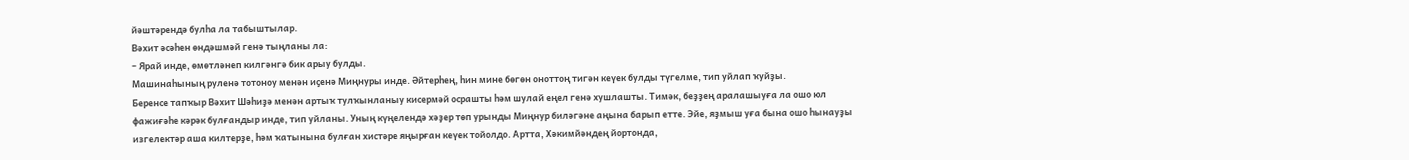йәштәрендә булһа ла табыштылар.
Вәхит әсәһен өндәшмәй генә тыңланы ла:
– Ярай инде, өмөтләнеп килгәнгә бик арыу булды.
Машинаһының руленә тотоноу менән иҫенә Миңнуры инде. Әйтерһең, һин мине бөгөн оноттоң тигән кеүек булды түгелме, тип уйлап ҡуйҙы.
Беренсе тапҡыр Вәхит Шәһиҙә менән артыҡ тулҡынланыу кисермәй осрашты һәм шулай еңел генә хушлашты. Тимәк, беҙҙең аралашыуға ла ошо юл фажиғәһе кәрәк булғандыр инде, тип уйланы. Уның күңелендә хәҙер төп урынды Миңнур биләгәне аңына барып етте. Эйе, яҙмыш уға бына ошо һынауҙы изгелектәр аша килтерҙе, һәм ҡатынына булған хистәре яңырған кеүек тойолдо. Артта, Хәкимйәндең йортонда,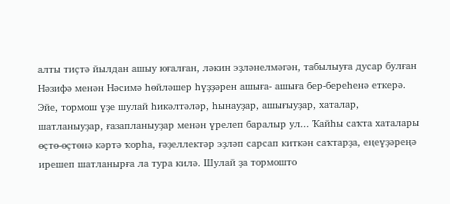алты тиҫтә йылдан ашыу юғалған, ләкин эҙләнелмәгән, табылыуға дусар булған Нәзифә менән Нәсимә һөйләшер һүҙҙәрен ашыға- ашыға бер-береһенә еткерә.
Эйе, тормош үҙе шулай һикәлтәләр, һынауҙар, ашығыуҙар, хаталар, шатланыуҙар, ғазапланыуҙар менән үрелеп баралыр ул... Ҡайһы саҡта хаталары өҫтө-өҫтөнә кәртә ҡорһа, ғәҙеллектәр эҙләп сарсап киткән саҡтарҙа, еңеүҙәреңә ирешеп шатланырға ла тура килә. Шулай ҙа тормошто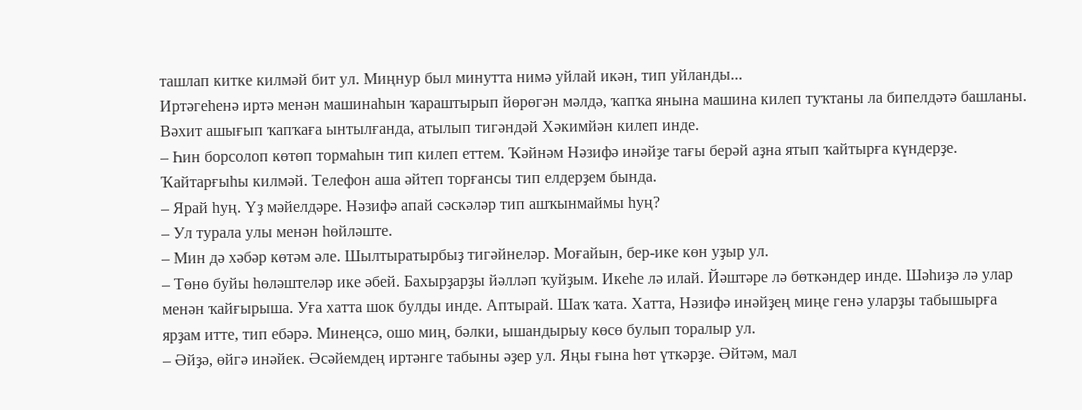ташлап китке килмәй бит ул. Миңнур был минутта нимә уйлай икән, тип уйланды...
Иртәгеһенә иртә менән машинаһын ҡараштырып йөрөгән мәлдә, ҡапҡа янына машина килеп туҡтаны ла бипелдәтә башланы. Вәхит ашығып ҡапҡаға ынтылғанда, атылып тигәндәй Хәкимйән килеп инде.
– Һин борсолоп көтөп тормаһын тип килеп еттем. Ҡәйнәм Нәзифә инәйҙе тағы берәй аҙна ятып ҡайтырға күндерҙе. Ҡайтарғыһы килмәй. Телефон аша әйтеп торғансы тип елдерҙем бында.
– Ярай һуң. Үҙ мәйелдәре. Нәзифә апай сәскәләр тип ашҡынмаймы һуң?
– Ул турала улы менән һөйләште.
– Мин дә хәбәр көтәм әле. Шылтыратырбыҙ тигәйнеләр. Моғайын, бер-ике көн уҙыр ул.
– Төнө буйы һөләштеләр ике әбей. Бахырҙарҙы йәлләп ҡуйҙым. Икеһе лә илай. Йәштәре лә бөткәндер инде. Шәһиҙә лә улар менән ҡайғырыша. Уға хатта шок булды инде. Аптырай. Шаҡ ҡата. Хатта, Нәзифә инәйҙең миңе генә уларҙы табышырға ярҙам итте, тип ебәрә. Минеңсә, ошо миң, бәлки, ышандырыу көсө булып торалыр ул.
– Әйҙә, өйгә инәйек. Әсәйемдең иртәнге табыны әҙер ул. Яңы ғына һөт үткәрҙе. Әйтәм, мал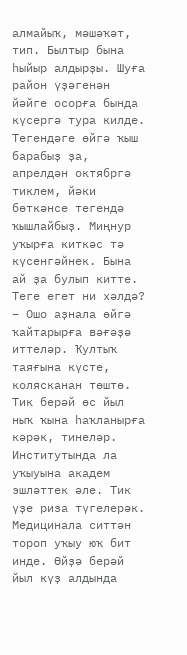алмайыҡ, мәшәҡәт, тип. Былтыр бына һыйыр алдырҙы. Шуға район үҙәгенән йәйге осорға бында күсергә тура килде. Тегендәге өйгә ҡыш барабыҙ ҙа, апрелдән октябргә тиклем, йәки бөткәнсе тегендә ҡышлайбыҙ. Миңнур уҡырға киткәс тә күсенгәйнек. Бына ай ҙа булып китте. Теге егет ни хәлдә?
– Ошо аҙнала өйгә ҡайтарырға вәғәҙә иттеләр. Ҡултыҡ таяғына күсте, колясканан төштө. Тик берәй өс йыл ныҡ ҡына һаҡланырға кәрәк, тинеләр. Институтында ла уҡыуына академ эшләттек әле. Тик үҙе риза түгелерәк. Медицинала ситтән тороп уҡыу юҡ бит инде. Өйҙә берәй йыл күҙ алдында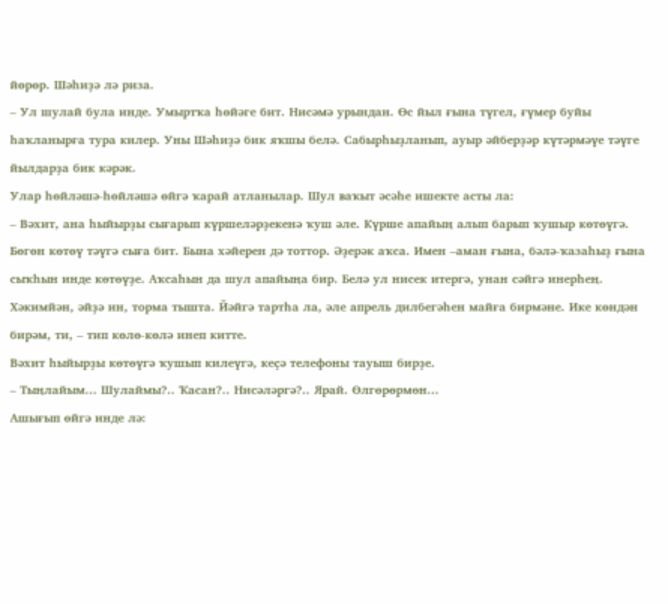йөрөр. Шәһиҙә лә риза.
– Ул шулай була инде. Умыртҡа һөйәге бит. Нисәмә урындан. Өс йыл ғына түгел, ғүмер буйы һаҡланырға тура килер. Уны Шәһиҙә бик яҡшы белә. Сабырһыҙланып, ауыр әйберҙәр күтәрмәүе тәүге йылдарҙа бик кәрәк.
Улар һөйләшә-һөйләшә өйгә ҡарай атланылар. Шул ваҡыт әсәһе ишекте асты ла:
– Вәхит, ана һыйырҙы сығарып күршеләрҙекенә ҡуш әле. Күрше апайың алып барып ҡушыр көтөүгә. Бөгөн көтөү тәүгә сыға бит. Бына хәйерен дә тоттор. Әҙерәк аҡса. Имен –аман ғына, бәлә-ҡазаһыҙ ғына сыҡһын инде көтөүҙе. Аҡсаһын да шул апайыңа бир. Белә ул нисек итергә, унан сәйгә инерһең. Хәкимйән, әйҙә ин, торма тышта. Йәйгә тартһа ла, әле апрель дилбегәһен майға бирмәне. Ике көндән бирәм, ти, – тип көлө-көлә инеп китте.
Вәхит һыйырҙы көтөүгә ҡушып килеүгә, кеҫә телефоны тауыш бирҙе.
– Тыңлайым... Шулаймы?.. Ҡасан?.. Нисәләргә?.. Ярай. Өлгөрөрмөн...
Ашығып өйгә инде лә: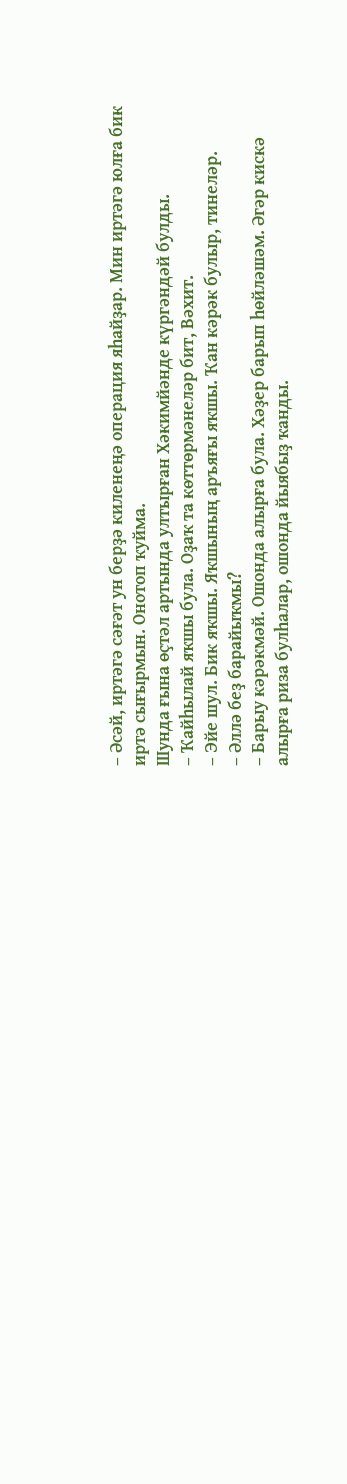– Әсәй, иртәгә сәғәт ун берҙә киленеңә операция яһайҙар. Мин иртәгә юлға бик иртә сығырмын. Онотоп ҡуйма.
Шунда ғына өҫтәл артында ултырған Хәкимйәнде күргәндәй булды.
– Ҡайһылай яҡшы була. Оҙаҡ та көттөрмәнеләр бит, Вәхит.
– Эйе шул. Бик яҡшы. Яҡшының аръяғы яҡшы. Ҡан кәрәк булыр, тинеләр.
– Әллә беҙ барайыҡмы?
– Барыу кәрәкмәй. Ошонда алырға була. Хәҙер барып һөйләшәм. Әгәр кискә алырға риза булһалар, ошонда йыябыҙ ҡанды.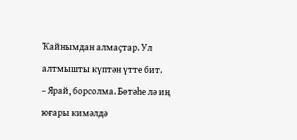Ҡайнымдан алмаҫтар. Ул алтмышты күптән үтте бит.
– Ярай, борсолма. Бөтәһе лә иң юғары кимәлдә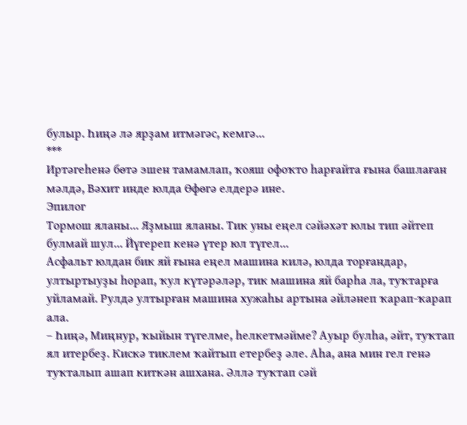булыр. Һиңә лә ярҙам итмәгәс, кемгә...
***
Иртәгеһенә бөтә эшен тамамлап, ҡояш офоҡто һарғайта ғына башлаған мәлдә, Вәхит инде юлда Өфөгә елдерә ине.
Эпилог
Тормош яланы... Яҙмыш яланы. Тик уны еңел сәйәхәт юлы тип әйтеп булмай шул... Йүгереп кенә үтер юл түгел...
Асфальт юлдан бик яй ғына еңел машина килә, юлда торғандар, ултыртыуҙы һорап, ҡул күтәрәләр, тик машина яй барһа ла, туҡтарға уйламай. Рулдә ултырған машина хужаһы артына әйләнеп ҡарап-ҡарап ала.
– Һиңә, Миңнур, ҡыйын түгелме, һелкетмәйме? Ауыр булһа, әйт, туҡтап ял итербеҙ. Кискә тиклем ҡайтып етербеҙ әле. Аһа, ана мин гел генә туҡталып ашап киткән ашхана. Әллә туҡтап сәй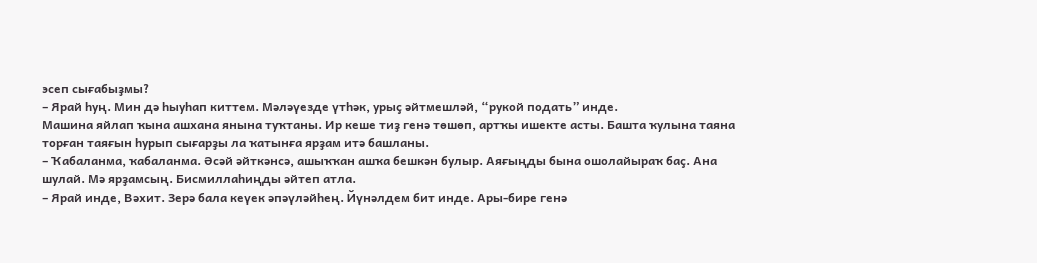эсеп сығабыҙмы?
– Ярай һуң. Мин дә һыуһап киттем. Мәләүезде үтһәк, урыҫ әйтмешләй, “рукой подать” инде.
Машина яйлап ҡына ашхана янына туҡтаны. Ир кеше тиҙ генә төшөп, артҡы ишекте асты. Башта ҡулына таяна торған таяғын һурып сығарҙы ла ҡатынға ярҙам итә башланы.
– Ҡабаланма, ҡабаланма. Әсәй әйткәнсә, ашыҡҡан ашҡа бешкән булыр. Аяғыңды бына ошолайыраҡ баҫ. Ана шулай. Мә ярҙамсың. Бисмиллаһиңды әйтеп атла.
– Ярай инде, Вәхит. Зерә бала кеүек әпәүләйһең. Йүнәлдем бит инде. Ары-бире генә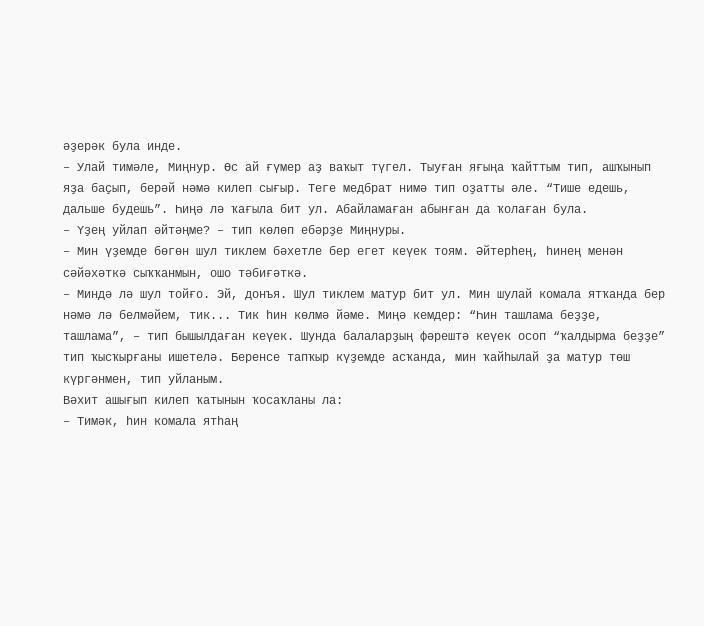әҙерәк була инде.
– Улай тимәле, Миңнур. Өс ай ғүмер аҙ ваҡыт түгел. Тыуған яғыңа ҡайттым тип, ашҡынып яҙа баҫып, берәй нәмә килеп сығыр. Теге медбрат нимә тип оҙатты әле. “Тише едешь, дальше будешь”. Һиңә лә ҡағыла бит ул. Абайламаған абынған да ҡолаған була.
– Үҙең уйлап әйтәңме? – тип көлөп ебәрҙе Миңнуры.
– Мин үҙемде бөгөн шул тиклем бәхетле бер егет кеүек тоям. Әйтерһең, һинең менән сәйәхәткә сыҡҡанмын, ошо тәбиғәткә.
– Миндә лә шул тойғо. Эй, донъя. Шул тиклем матур бит ул. Мин шулай комала ятҡанда бер нәмә лә белмәйем, тик... Тик һин көлмә йәме. Миңә кемдер: “Һин ташлама беҙҙе, ташлама”, – тип бышылдаған кеүек. Шунда балаларҙың фәрештә кеүек осоп “ҡалдырма беҙҙе” тип ҡысҡырғаны ишетелә. Беренсе тапҡыр күҙемде асҡанда, мин ҡайһылай ҙа матур төш күргәнмен, тип уйланым.
Вәхит ашығып килеп ҡатынын ҡосаҡланы ла:
– Тимәк, һин комала ятһаң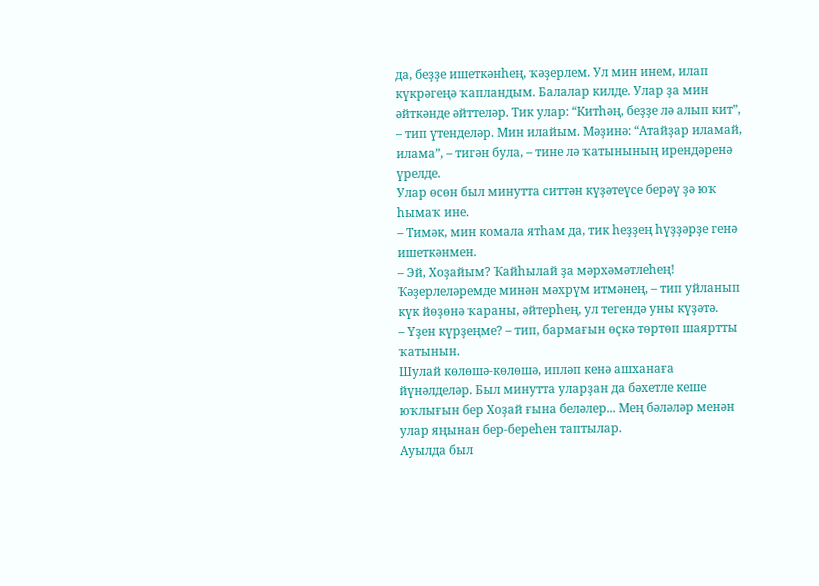да, беҙҙе ишеткәнһең, ҡәҙерлем. Ул мин инем, илап күкрәгеңә ҡапландым. Балалар килде. Улар ҙа мин әйткәнде әйттеләр. Тик улар: “Китһәң, беҙҙе лә алып кит”, – тип үтенделәр. Мин илайым. Мәҙинә: “Атайҙар иламай, илама”, – тигән була, – тине лә ҡатынының ирендәренә үрелде.
Улар өсөн был минутта ситтән күҙәтеүсе берәү ҙә юҡ һымаҡ ине.
– Тимәк, мин комала ятһам да, тик һеҙҙең һүҙҙәрҙе генә ишеткәнмен.
– Эй, Хоҙайым? Ҡайһылай ҙа мәрхәмәтлеһең! Ҡәҙерлеләремде минән мәхрүм итмәнең, – тип уйланып күк йөҙөнә ҡараны, әйтерһең, ул тегендә уны күҙәтә.
– Үҙен күрҙеңме? – тип, бармағын өҫкә төртөп шаяртты ҡатынын.
Шулай көлөшә-көлөшә, ипләп кенә ашханаға йүнәлделәр. Был минутта уларҙан да бәхетле кеше юҡлығын бер Хоҙай ғына беләлер... Мең бәләләр менән улар яңынан бер-береһен таптылар.
Ауылда был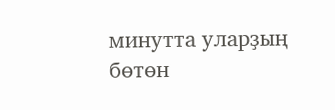минутта уларҙың бөтөн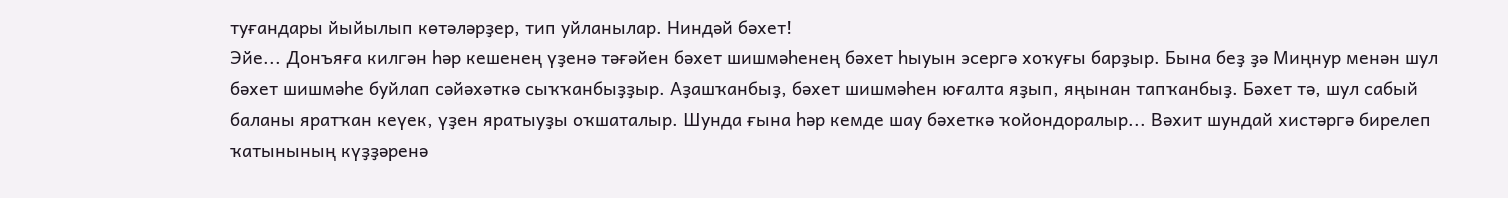туғандары йыйылып көтәләрҙер, тип уйланылар. Ниндәй бәхет!
Эйе... Донъяға килгән һәр кешенең үҙенә тәғәйен бәхет шишмәһенең бәхет һыуын эсергә хоҡуғы барҙыр. Бына беҙ ҙә Миңнур менән шул бәхет шишмәһе буйлап сәйәхәткә сыҡҡанбыҙҙыр. Аҙашҡанбыҙ, бәхет шишмәһен юғалта яҙып, яңынан тапҡанбыҙ. Бәхет тә, шул сабый баланы яратҡан кеүек, үҙен яратыуҙы оҡшаталыр. Шунда ғына һәр кемде шау бәхеткә ҡойондоралыр... Вәхит шундай хистәргә бирелеп ҡатынының күҙҙәренә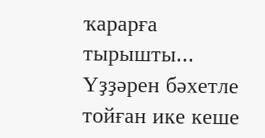ҡарарға тырышты...
Үҙҙәрен бәхетле тойған ике кеше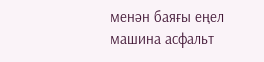менән баяғы еңел машина асфальт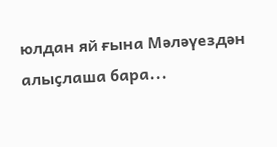юлдан яй ғына Мәләүездән алыҫлаша бара...